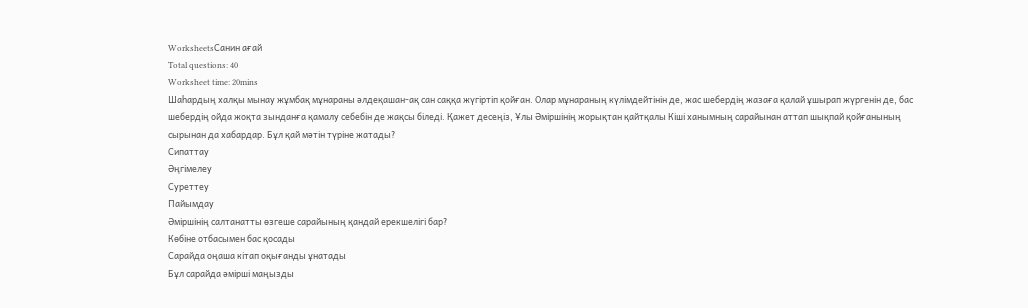WorksheetsСанин ағай
Total questions: 40
Worksheet time: 20mins
Шаһардың халқы мынау жұмбақ мұнараны әлдеқашан-ақ сан саққа жүгіртіп қойған. Олар мұнараның күлімдейтінін де, жас шебердің жазаға қалай ұшырап жүргенін де, бас шебердің ойда жоқта зынданға қамалу себебін де жақсы біледі. Қажет десеңіз, Ұлы Әміршінің жорықтан қайтқалы Кіші ханымның сарайынан аттап шықпай қойғанының сырынан да хабардар. Бұл қай мәтін түріне жатады?
Сипаттау
Әңгімелеу
Суреттеу
Пайымдау
Әміршінің салтанатты өзгеше сарайының қандай ерекшелігі бар?
Көбіне отбасымен бас қосады
Сарайда оңаша кітап оқығанды ұнатады
Бұл сарайда әмірші маңызды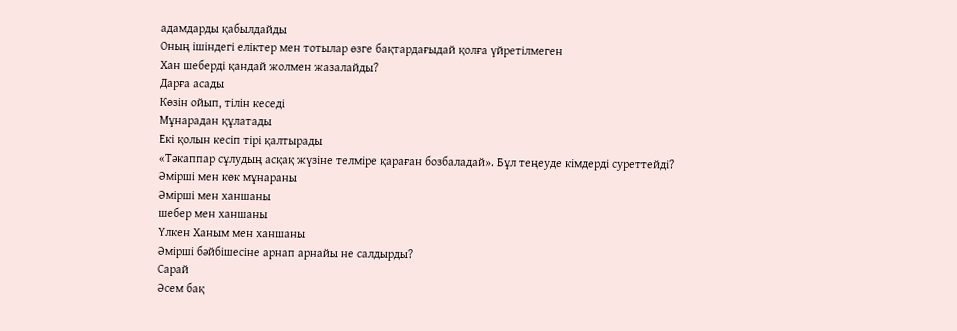адамдарды қабылдайды
Оның ішіндегі еліктер мен тотылар өзге бақтардағыдай қолға үйретілмеген
Хан шеберді қандай жолмен жазалайды?
Дарға асады
Көзін ойып, тілін кеседі
Мұнарадан құлатады
Екі қолын кесіп тірі қалтырады
«Тəкаппар сұлудың асқақ жүзіне телміре қараған бозбаладай». Бұл теңеуде кімдерді суреттейді?
Әмірші мен көк мұнараны
Әмірші мен ханшаны
шебер мен ханшаны
Үлкен Ханым мен ханшаны
Әмірші бәйбішесіне арнап арнайы не салдырды?
Сарай
Әсем бақ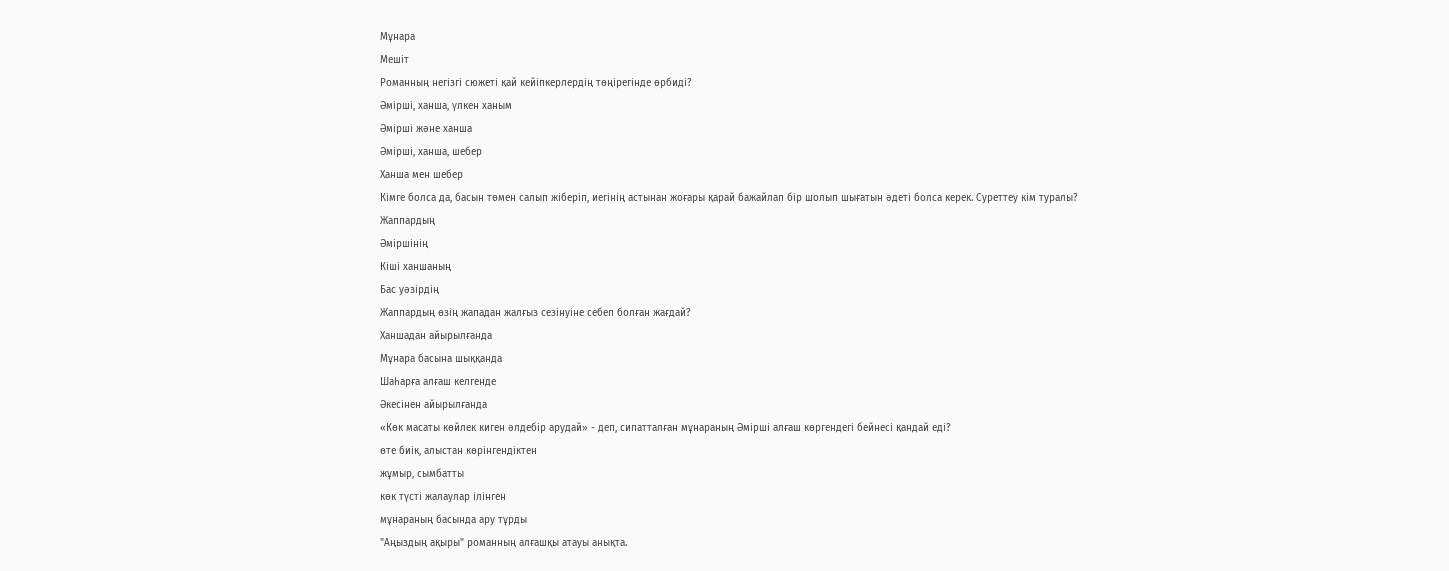Мұнара
Мешіт
Романның негізгі сюжеті қай кейіпкерлердің төңірегінде өрбиді?
Әмірші, ханша, үлкен ханым
Әмірші және ханша
Әмірші, ханша, шебер
Ханша мен шебер
Кімге болса да, басын төмен салып жіберіп, иегінің астынан жоғары қарай бажайлап бір шолып шығатын əдеті болса керек. Суреттеу кім туралы?
Жаппардың
Әміршінің
Кіші ханшаның
Бас уәзірдің
Жаппардың өзің жападан жалғыз сезінуіне себеп болған жағдай?
Ханшадан айырылғанда
Мұнара басына шыққанда
Шаһарға алғаш келгенде
Әкесінен айырылғанда
«Көк масаты көйлек киген əлдебір арудай» - деп, сипатталған мұнараның Әмірші алғаш көргендегі бейнесі қандай еді?
өте биік, алыстан көрінгендіктен
жұмыр, сымбатты
көк түсті жалаулар ілінген
мұнараның басында ару тұрды
"Аңыздың ақыры" романның алғашқы атауы анықта.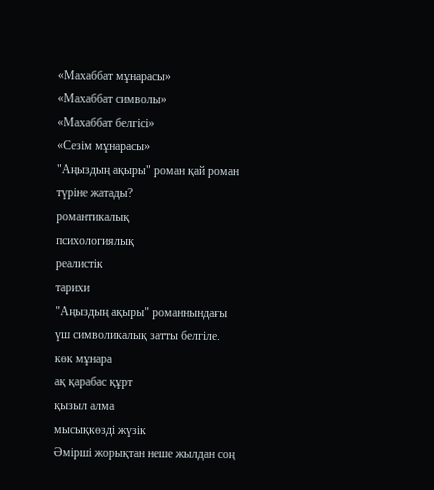«Махаббат мұнарасы»
«Махаббат символы»
«Махаббат белгісі»
«Сезім мұнарасы»
"Аңыздың ақыры" роман қай роман түріне жатады?
романтикалық
психологиялық
реалистік
тарихи
"Аңыздың ақыры" романнындағы үш символикалық затты белгіле.
көк мұнара
ақ қарабас құрт
қызыл алма
мысықкөзді жүзік
Әмірші жорықтан неше жылдан соң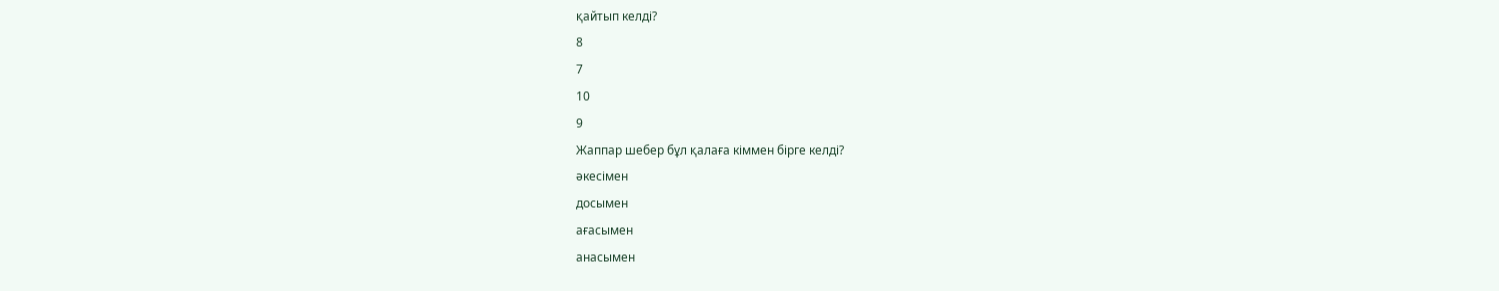қайтып келді?
8
7
10
9
Жаппар шебер бұл қалаға кіммен бірге келді?
әкесімен
досымен
ағасымен
анасымен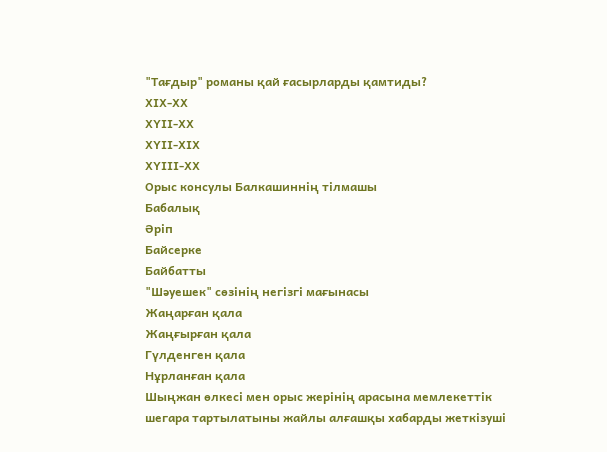"Тағдыр" романы қай ғасырларды қамтиды?
ХІХ-ХХ
ХҮІІ-ХХ
ХҮІІ-ХІХ
ХҮІІІ-ХХ
Орыс консулы Балкашиннің тілмашы
Бабалық
Әріп
Байсерке
Байбатты
"Шәуешек" сөзінің негізгі мағынасы
Жаңарған қала
Жаңғырған қала
Гүлденген қала
Нұрланған қала
Шыңжан өлкесі мен орыс жерінің арасына мемлекеттік шегара тартылатыны жайлы алғашқы хабарды жеткізуші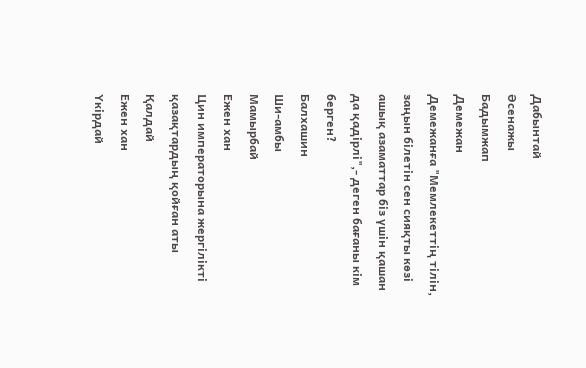Дабынтай
Әсенажы
Бадымжап
Демежан
Демежанға "Мемлекеттің тілін, заңын білетін сен сияқты көзі ашық азаматтар біз үшін қашан да қадірлі",- деген бағаны кім берген?
Балхашин
Ши-амбы
Мамырбай
Ежен хан
Цин императорына жергілікті қазақтардың қойған аты
Қалдай
Ежен хан
Үкірдай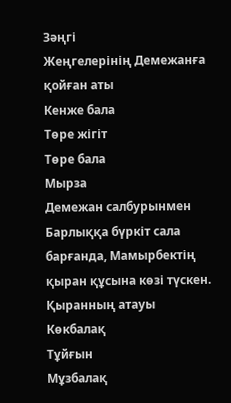Зәңгі
Жеңгелерінің Демежанға қойған аты
Кенже бала
Төре жігіт
Төре бала
Мырза
Демежан салбурынмен Барлыққа бүркіт сала барғанда, Мамырбектің қыран құсына көзі түскен. Қыранның атауы
Көкбалақ
Тұйғын
Мұзбалақ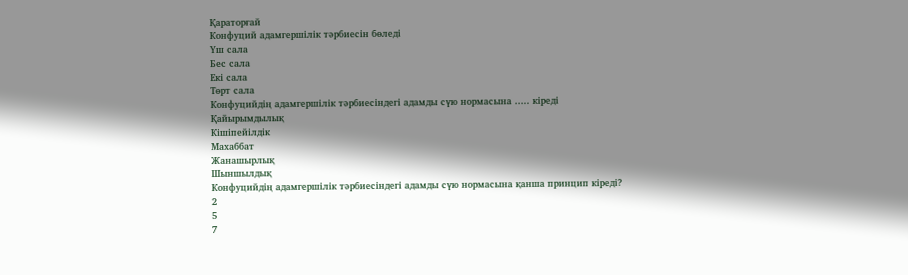Қараторғай
Конфуций адамгершілік тәрбиесін бөледі
Үш сала
Бес сала
Екі сала
Төрт сала
Конфуцийдің адамгершілік тәрбиесіндегі адамды сүю нормасына ….. кіреді
Қайырымдылық
Кішіпейілдік
Махаббат
Жанашырлық
Шыншылдық
Конфуцийдің адамгершілік тәрбиесіндегі адамды сүю нормасына қанша принцип кіреді?
2
5
7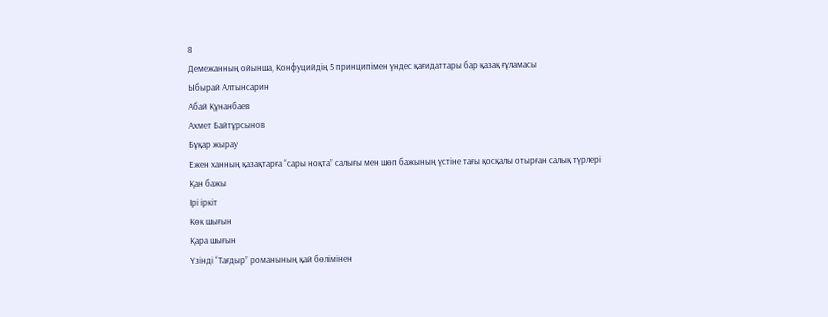8
Демежанның ойынша, Конфуцийдің 5 принципімен үндес қағидаттары бар қазақ ғұламасы
Ыбырай Алтынсарин
Абай Құнанбаев
Ахмет Байтұрсынов
Бұқар жырау
Ежен ханның қазақтарға “сары ноқта” салығы мен шөп бажының үстіне тағы қосқалы отырған салық түрлері
Қан бажы
Ірі іркіт
Көк шығын
Қара шығын
Үзінді “Тағдыр” романының қай бөлімінен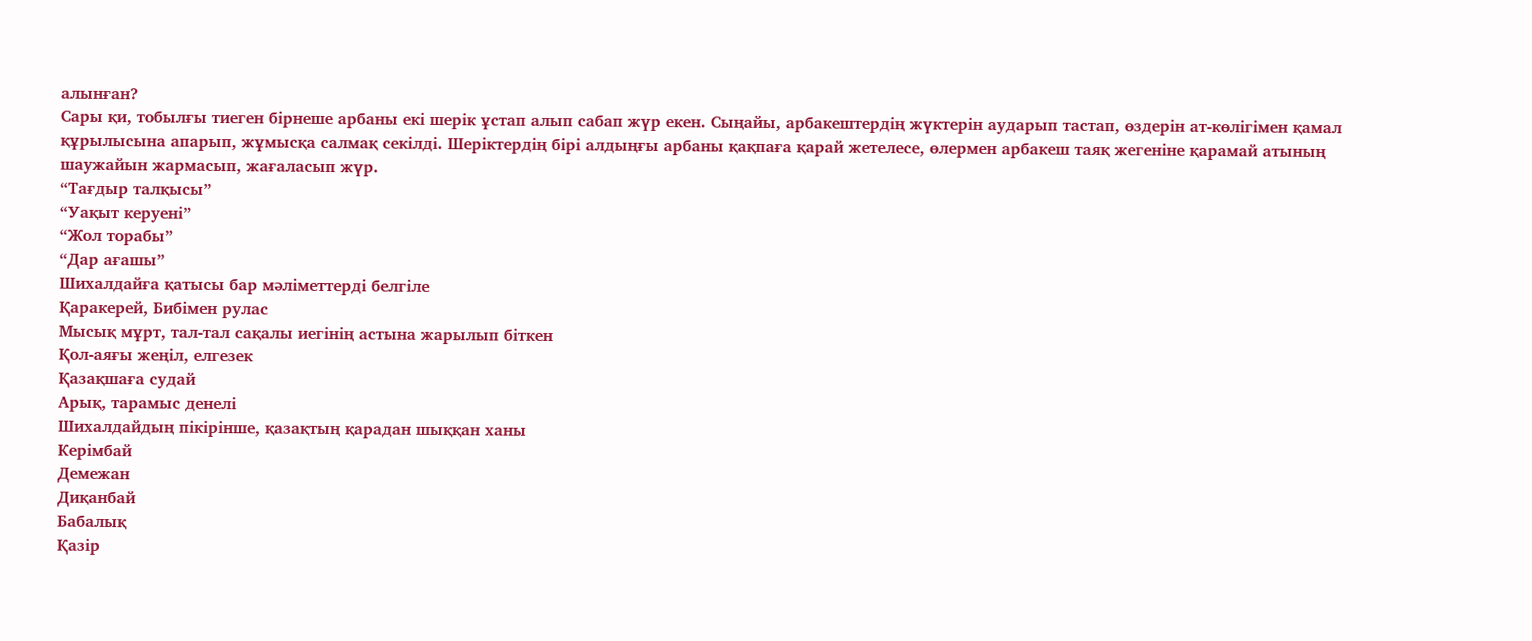алынған?
Сары қи, тобылғы тиеген бірнеше арбаны екі шерік ұстап алып сабап жүр екен. Сыңайы, арбакештердің жүктерін аударып тастап, өздерін ат-көлігімен қамал құрылысына апарып, жұмысқа салмақ секілді. Шеріктердің бірі алдыңғы арбаны қақпаға қарай жетелесе, өлермен арбакеш таяқ жегеніне қарамай атының шаужайын жармасып, жағаласып жүр.
“Тағдыр талқысы”
“Уақыт керуені”
“Жол торабы”
“Дар ағашы”
Шихалдайға қатысы бар мәліметтерді белгіле
Қаракерей, Бибімен рулас
Мысық мұрт, тал-тал сақалы иегінің астына жарылып біткен
Қол-аяғы жеңіл, елгезек
Қазақшаға судай
Арық, тарамыс денелі
Шихалдайдың пікірінше, қазақтың қарадан шыққан ханы
Керімбай
Демежан
Диқанбай
Бабалық
Қазір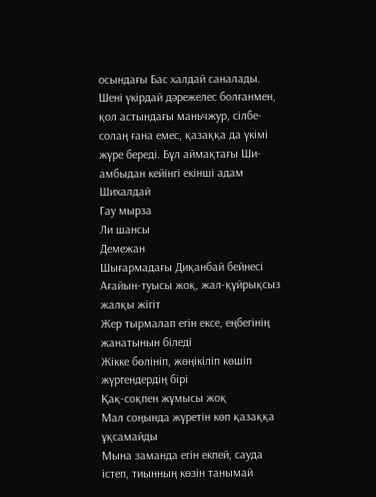осындағы Бас халдай саналады. Шені үкірдай дәрежелес болғанмен, қол астындағы маньчжур, сілбе-солаң ғана емес, қазаққа да үкімі жүре береді. Бұл аймақтағы Ши-амбыдан кейінгі екінші адам
Шихалдай
Гау мырза
Ли шансы
Демежан
Шығармадағы Диқанбай бейнесі
Ағайын-туысы жоқ, жал-құйрықсыз жалқы жігіт
Жер тырмалап егін ексе, еңбегінің жанатынын біледі
Жікке бөлініп, жөңікіліп көшіп жүргендердің бірі
Қақ-соқпен жұмысы жоқ
Мал соңында жүретін көп қазаққа ұқсамайды
Мына заманда егін екпей, сауда істеп, тиынның көзін танымай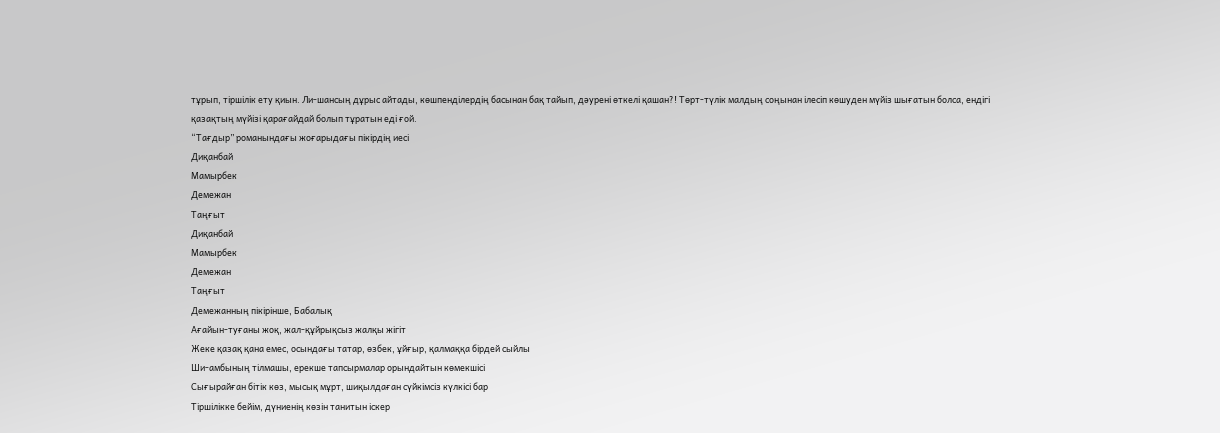тұрып, тіршілік ету қиын. Ли-шансың дұрыс айтады, көшпенділердің басынан бақ тайып, дәурені өткелі қашан?! Төрт-түлік малдың соңынан ілесіп көшуден мүйіз шығатын болса, ендігі қазақтың мүйізі қарағайдай болып тұратын еді ғой.
“Тағдыр” романындағы жоғарыдағы пікірдің иесі
Диқанбай
Мамырбек
Демежан
Таңғыт
Диқанбай
Мамырбек
Демежан
Таңғыт
Демежанның пікірінше, Бабалық
Ағайын-туғаны жоқ, жал-құйрықсыз жалқы жігіт
Жеке қазақ қана емес, осындағы татар, өзбек, ұйғыр, қалмаққа бірдей сыйлы
Ши-амбының тілмашы, ерекше тапсырмалар орындайтын көмекшісі
Сығырайған бітік көз, мысық мұрт, шиқылдаған сүйкімсіз күлкісі бар
Тіршілікке бейім, дүниенің көзін танитын іскер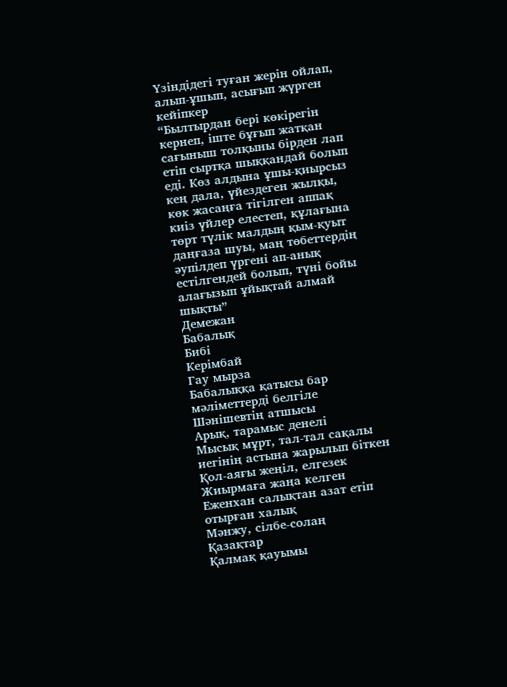Үзіндідегі туған жерін ойлап, алып-ұшып, асығып жүрген кейіпкер
“Былтырдан бері көкірегін кернеп, іште бұғып жатқан сағыныш толқыны бірден лап етіп сыртқа шыққандай болып еді. Көз алдына ұшы-қиырсыз кең дала, үйездеген жылқы, көк жасаңға тігілген аппақ киіз үйлер елестеп, құлағына төрт түлік малдың қым-қуыт даңғаза шуы, маң төбеттердің әупілдеп үргені ап-анық естілгендей болып, түні бойы алағызып ұйықтай алмай шықты”
Демежан
Бабалық
Бибі
Керімбай
Гау мырза
Бабалыққа қатысы бар мәліметтерді белгіле
Шәнішевтің атшысы
Арық, тарамыс денелі
Мысық мұрт, тал-тал сақалы иегінің астына жарылып біткен
Қол-аяғы жеңіл, елгезек
Жиырмаға жаңа келген
Еженхан салықтан азат етіп отырған халық
Мәнжу, сілбе-солаң
Қазақтар
Қалмақ қауымы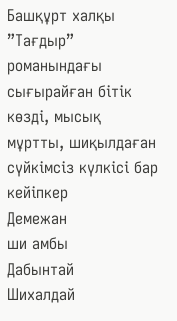Башқұрт халқы
”Тағдыр” романындағы сығырайған бітік көзді, мысық мұртты, шиқылдаған сүйкімсіз күлкісі бар кейіпкер
Демежан
ши амбы
Дабынтай
Шихалдай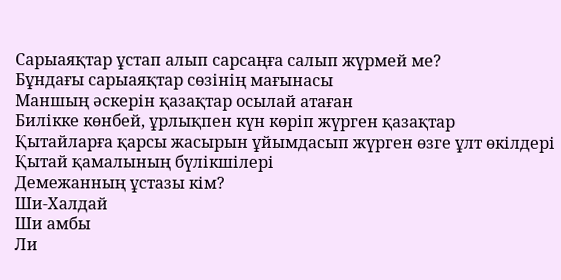Сарыаяқтар ұстап алып сарсаңға салып жүрмей ме?
Бұндағы сарыаяқтар сөзінің мағынасы
Маншың әскерін қазақтар осылай атаған
Билікке көнбей, ұрлықпен күн көріп жүрген қазақтар
Қытайларға қарсы жасырын ұйымдасып жүрген өзге ұлт өкілдері
Қытай қамалының бүлікшілері
Демежанның ұстазы кім?
Ши-Халдай
Ши амбы
Ли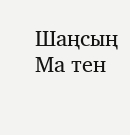Шаңсың
Ма тен